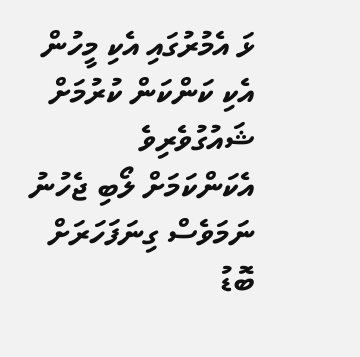ޅަ އެމުރުގައި އެކި މީހުން އެކި ކަންކަން ކުރުމަށް ޝައުގުވެރިވެ އެކަންކަމަށް ލޯބި ޖެހުނު ނަމަވެސް ގިނަފަހަރަށް ބޮޑު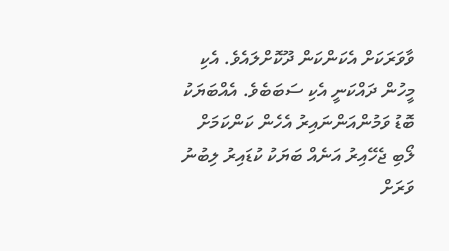ވާވަރަކަށް އެކަންކަން ދޫކޮށްލައެވެ. އެކި މީހުން ދައްކަނީ އެކި ސަބަބެވެ. އެއްބަޔަކު ބޮޑު ވަމުންއަންނައިރު އެހެން ކަންކަމަށް ލޯބި ޖެހޭއިރު އަނެއް ބަޔަކު ކުޑައިރު ލިބުނު ވަރަށް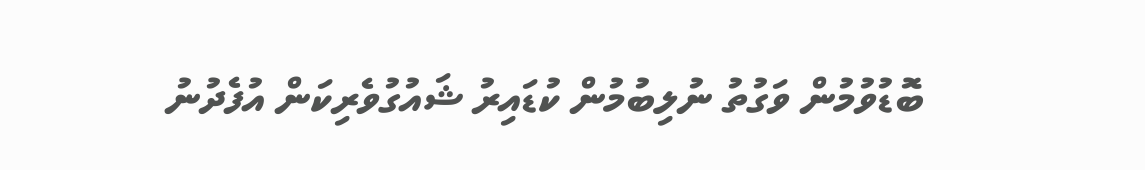ބޮޑުވުމުން ވަގުތު ނުލިބުމުން ކުޑައިރު ޝައުގުވެރިކަން އުފެދުނު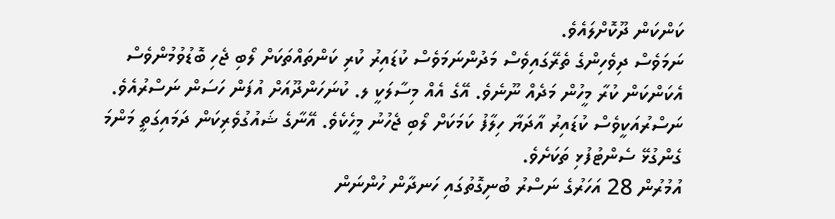ކަންކަން ދޫކޮށްލައެވެ.
ނަމަވެސް ދިވެހިންގެ ތެރޭގައިވެސް މަދުންނަމަވެސް ކުޑައިރު ކުރި ކަންތައްތަކަށް ލޯބި ޖެހި ބޮޑުވުމުންވެސް އެކަންކަން ކުރާ މީހުން މަދެއް ނޫނެވެ. އޭގެ އެއް މިސާލަކީ ލ. ކުނަހަންދޫއަށް އުފަން ހަސަން ނަސްރުއެވެ. ނަސްރުއަކީވެސް ކުޑައިރު އާދަޔާ ހިލާފު ކަމަކަށް ލޯބި ޖެހުނު މީހެކެވެ. އޭނާގެ ޝައުގުވެރިކަން ދަމައިގަތީ މަންމަ ގެންގުޅޭ ސެންޓުފުޅި ތަކަށެވެ.
އުމުރުން 28 އަހަރުގެ ނަސްރު ބުނިގޮތުގައި ހަނދާން ހުންނަން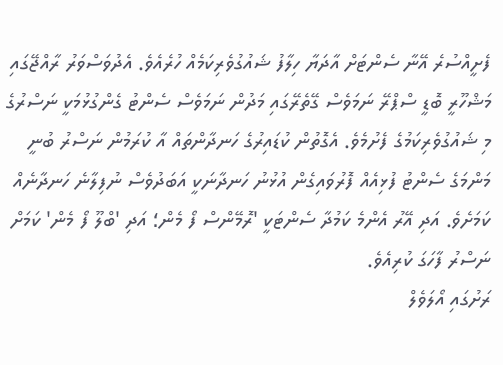ފެށީއްސުރެ އޭނާ ސެންޓަށް އާދަޔާ ހިލާފު ޝައުގުވެރިކަމެއް ހުރެއެވެ. އެދުވަސްވަރު ރާއްޖޭގައި މަޝްހޫރީ ބޮޑީ ސްޕްރޭ ނަމަވެސް ގޭތެރޭގައި މަދުން ނަމަވެސް ސެންޓު ގެންގުޅުމަކީ ނަސްރުގެ މި ޝައުގުވެރިކަމުގެ ފެށުމެވެ. އެގޮތުން ކުޑައިރުގެ ހަނދާންތައް އާ ކުރަމުން ނަސްރު ބުނީ މަންމަގެ ސެންޓު ފުޅިއެއް ފޮރުވައިގެން އުޅުނު ހަނދާނަކީ އަބަދުވެސް ނުފިލާނެ ހަނދާނެއް ކަމަށެވެ. އަދި އޭރު އެންމެ ކަމުދާ ސެންޓަކީ 'ރޮމޭންސް ފޯ މެން؛ އަދި 'ބްލޫ ފޯ މެން' ކަމަށް ނަސްރު ފާހަގަ ކުރިއެވެ.
ރަށުގައި އޯލަވެލް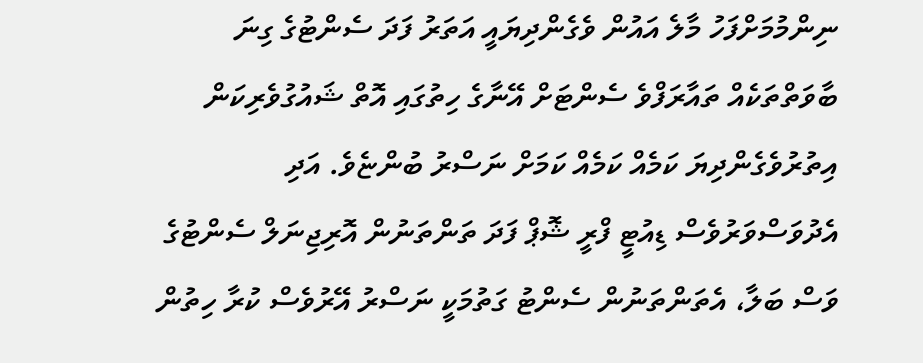ނިންމުމަށްފަހު މާލެ އައުން ވެގެންދިޔައީ އަތަރު ފަދަ ސެންޓުގެ ގިނަ ބާވަތްތަކެއް ތައާރަފްވެ ސެންޓަށް އޭނާގެ ހިތުގައި އޮތް ޝައުގުވެރިކަން އިތުރުވެގެންދިޔަ ކަމެއް ކަމެއް ކަމަށް ނަސްރު ބުންޏެވެ. އަދި އެދުވަސްވަރުވެސް ޑިއުޓީ ފްރީ ޝޮޕް ފަދަ ތަންތަނުން އޮރިޖިނަލް ސެންޓުގެ ވަސް ބަލާ، އެތަންތަނުން ސެންޓު ގަތުމަކީ ނަސްރު އޭރުވެސް ކުރާ ހިތުން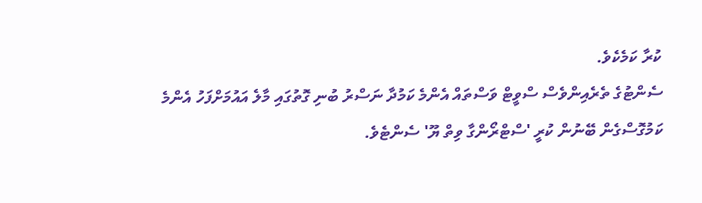ކުރާ ކަމެކެވެ.
ސެންޓުގެ ތެރެއިންވެސް ސްވީޓް ވަސްތައް އެންމެ ކަމުދާ ނަސްރު ބުނި ގޮތުގައި މާލެ އައުމަށްފަހު އެންމެ ކަމުގޮސްގެން ބޭނުން ކުރީ 'ސްޓްރޯންގާ ވިތް ޔޫ' ސެންޓެވެ.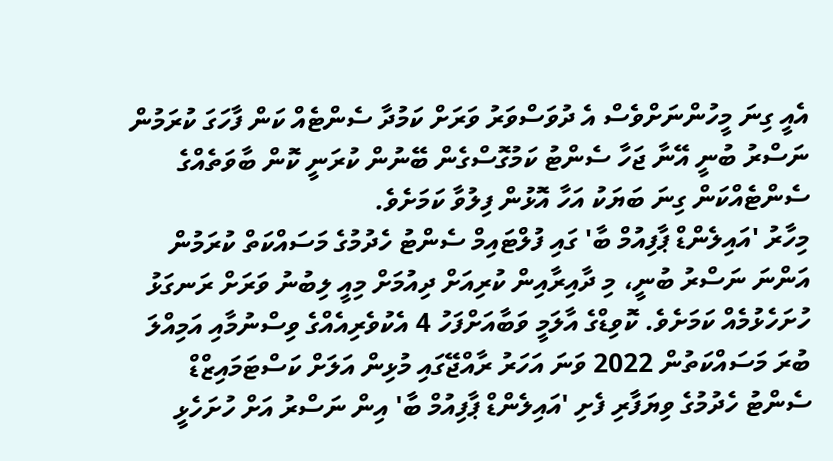އެއީ ގިނަ މީހުންނަށްވެސް އެ ދުވަސްވަރު ވަރަށް ކަމުދާ ސެންޓެއް ކަން ފާހަގަ ކުރަމުން ނަސްރު ބުނީ އޭނާ ޖަހާ ސެންޓު ކަމުގޮސްގެން ބޭނުން ކުރަނީ ކޮން ބާވަތެއްގެ ސެންޓެއްކަން ގިނަ ބަޔަކު އަހާ އޮޅުން ފިލުވާ ކަމަށެވެ.
މިހާރު 'އައިލެންޑް ޕާފިއުމް ބާ' ގައި ފުލްޓައިމް ސެންޓު ހެދުމުގެ މަސައްކަތް ކުރަމުން އަންނަ ނަސްރު ބުނީ، މި ދާއިރާއިން ކުރިއަށް ދިއުމަށް މިއީ ލިބުނު ވަރަށް ރަނގަޅު ހުށަހެޅުމެއް ކަމަށެވެ. ކޮވިޑްގެ އާލަމީ ވަބާއަށްފަހު 4 އެކުވެރިއެއްގެ ވިސްނުމާއި އަމިއްލަ ބުރަ މަސައްކަތުން 2022 ވަނަ އަހަރު ރާއްޖޭގައި މުޅިން އަލަށް ކަސްޓަމައިޒްޑް ސެންޓު ހެދުމުގެ ވިޔަފާރި ފެށި 'އައިލެންޑް ޕާފިއުމް ބާ' އިން ނަސްރު އަށް ހުށަހެޅީ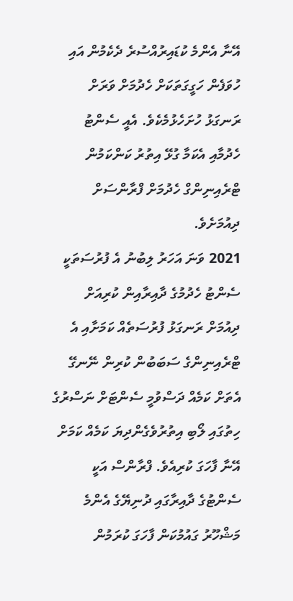އޭނާ އެންމެ ކުޑައިރުއްސުރެ ދެކެމުން އައި ހުވަފެން ހަގީގަތަކަށް ހެދުމަށް ވަރަށް ރަނގަޅު ހުށަހެޅުމެކެވެ. އެއީ ސެންޓު ހެދުމާއި އެކަމާ ގުޅޭ އިތުރު ކަންކަމުން ޓްރެއިނިންގް ހެދުމަށް ފްރާންސަށް ދިއުމަށެވެ.
2021 ވަނަ އަހަރު ލިބުނު އެ ފުރުސަތަކީ ސެންޓު ހެދުމުގެ ދާއިރާއިން ކުރިއަށް ދިއުމަށް ރަނގަޅު ފުރުސަތެއް ކަމަށާއި އެ ޓްރެއިނިންގެ ސަބަބުން ކުރިން ނޭނގޭ އެތަށް ކަމެއް ދަސްވުމީ ސެންޓަށް ނަސްރުގެ ހިތުގައި ލޯބި އިތުރުވެގެންދިޔަ ކަމެއް ކަމަށް އޭނާ ފާހަގަ ކުރިއެވެ. ފްރާންސް އަކީ ސެންޓުގެ ދާއިރާގައި ދުނިޔޭގެ އެންމެ މަޝްހޫރު ގައުމުކަން ފާހަގަ ކުރަމުން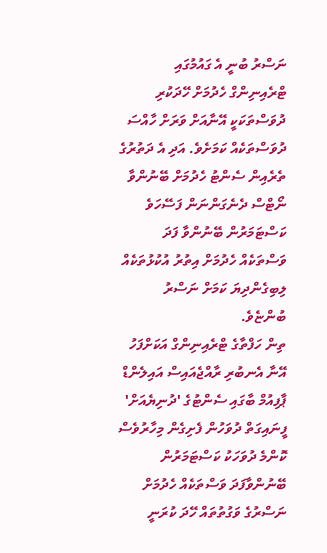ނަސްރު ބުނީ އެ ގައުމުގައި ޓްރެއިނިންގް ހެދުމަށް ހޭދަކުރި ދުވަސްތަކަކީ އޭނާއަށް ވަރަށް ހާއްސަ ދުވަސްތަކެއް ކަމަށެވެ. އަދި އެ ދަތުރުގެ ތެރެއިން ސެންޓު ހެދުމަށް ބޭނުންވާ ނޯޓްސް ދެނެގަންނަން ފަސޭހަވެ ކަސްޓަމަރުން ބޭނުންވާ ފަދަ ވަސްތަކެއް ހެދުމަށް އިތުރު އުކުޅުތަކެއް ލިބިގެންދިޔަ ކަމަށް ނަސްރު ބުންޏެވެ.
ތިން ހަފްތާގެ ޓްރެއިނިންގް އަކަށްފަހު އޭނާ އެނބުރި ރާއްޖެއައިސް އައިލެންޑް ޕާފިއުމް ބާގައި ސެންޓުގެ 'ދުނިޔެއަށް' ފީނައިގަތް ދުވަހުން ފެށިގެން މިހާރުވެސް ކޮންމެ ދުވަހަކު ކަސްޓަމަރުން ބޭނުންވާފަދަ ވަސްތަކެއް ހެދުމަށް ނަސްރުގެ ވަގުތުތައް ހޭދަ ކުރަނީ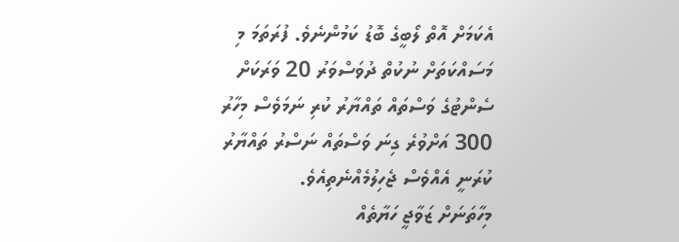އެކަމަށް އޮތް ލޯބީގެ ބޮޑު ކަމުންނެވެ. ފުރަތަމަ މި މަސައްކަތަށް ނުކުތް ދުވަސްވަރު 20 ވަރަކަށް ސެންޓުގެ ވަސްތައް ތައްޔާރު ކުރި ނަމަވެސް މިހާރު 300 އަށްވުރެ ގިނަ ވަސްތައް ނަސްރު ތައްޔާރު ކުރަނީ އެއްވެސް ޖެހިލުމެއްނެތިއެވެ.
މިހާތަނަށް ޒަވާޖީ ހަޔާތެއް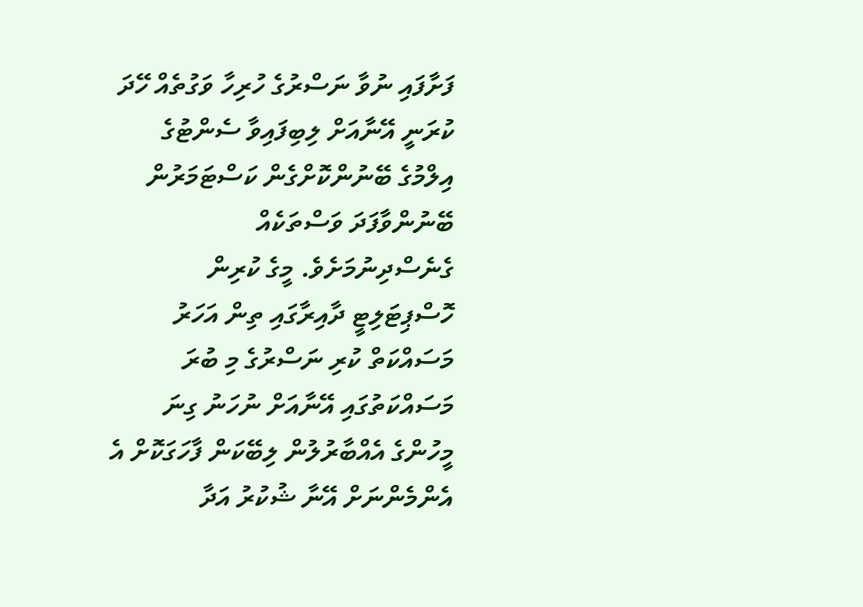ފަށާފައި ނުވާ ނަސްރުގެ ހުރިހާ ވަގުތެއް ހޭދަ ކުރަނީ އޭނާއަށް ލިބިފައިވާ ސެންޓުގެ އިލްމުގެ ބޭނުންކޮށްގެން ކަސްޓަމަރުން ބޭނުންވާފަދަ ވަސްތަކެއް ގެނެސްދިނުމަށެވެ. މީގެ ކުރިން ހޮސްޕިޓަލިޓީ ދާއިރާގައި ތިން އަހަރު މަސައްކަތް ކުރި ނަސްރުގެ މި ބުރަ މަސައްކަތުގައި އޭނާއަށް ނުހަނު ގިނަ މީހުންގެ އެއްބާރުލުން ލިބޭކަން ފާހަގަކޮށް އެ އެންމެންނަށް އޭނާ ޝުކުރު އަދާ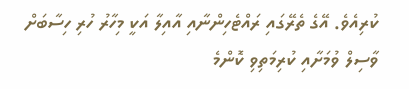ކުރިއެވެ. އޭގެ ތެރޭގައި ރައްޓެހިންނާއި އާއިލާ އަކީ މިހާރު ހުރި ހިސާބަށް ވާސިލް ވުމަށާއި ކުރިމަތިވި ކޮންމެ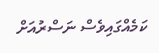ކަމެއްގައިވެސް ނަސްރުއަށް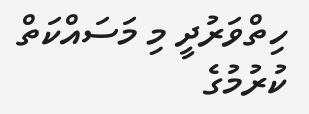ހިތްވަރުދީ މި މަސައްކަތް ކުރުމުގެ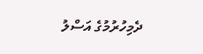ދެމިހުރުމުގެ އަސްލު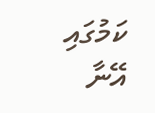ކަމުގައި އޭނާ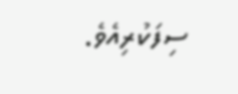ސިފަކުރިއެވެ.